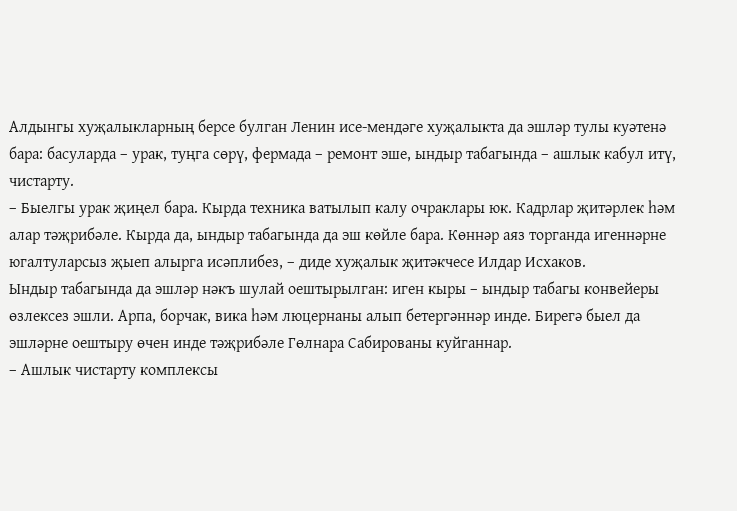Алдынгы хуҗалыкларның берсе булган Ленин исе-мендәге хуҗалыкта да эшләр тулы куәтенә бара: басуларда – урак, туңга сөрү, фермада – ремонт эше, ындыр табагында – ашлык кабул итү, чистарту.
– Быелгы урак җиңел бара. Кырда техника ватылып калу очраклары юк. Кадрлар җитәрлек һәм алар тәҗрибәле. Кырда да, ындыр табагында да эш көйле бара. Көннәр аяз торганда игеннәрне югалтуларсыз җыеп алырга исәплибез, – диде хуҗалык җитәкчесе Илдар Исхаков.
Ындыр табагында да эшләр нәкъ шулай оештырылган: иген кыры – ындыр табагы конвейеры өзлексез эшли. Арпа, борчак, вика һәм люцернаны алып бетергәннәр инде. Бирегә быел да эшләрне оештыру өчен инде тәҗрибәле Гөлнара Сабированы куйганнар.
– Ашлык чистарту комплексы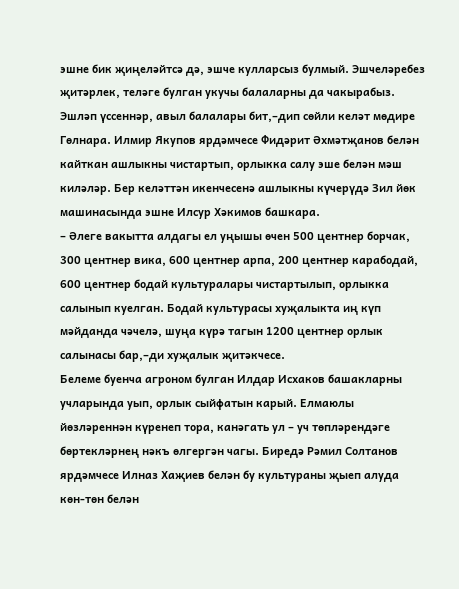эшне бик җиңеләйтсә дә, эшче кулларсыз булмый. Эшчеләребез җитәрлек, теләге булган укучы балаларны да чакырабыз. Эшләп үссеннәр, авыл балалары бит,–дип сөйли келәт мөдире Гөлнара. Илмир Якупов ярдәмчесе Фидәрит Әхмәтҗанов белән кайткан ашлыкны чистартып, орлыкка салу эше белән мәш киләләр. Бер келәттән икенчесенә ашлыкны күчерүдә Зил йөк машинасында эшне Илсур Хәкимов башкара.
– Әлеге вакытта алдагы ел уңышы өчен 500 центнер борчак, 300 центнер вика, 600 центнер арпа, 200 центнер карабодай, 600 центнер бодай культуралары чистартылып, орлыкка салынып куелган. Бодай культурасы хуҗалыкта иң күп мәйданда чәчелә, шуңа күрә тагын 1200 центнер орлык салынасы бар,–ди хуҗалык җитәкчесе.
Белеме буенча агроном булган Илдар Исхаков башакларны учларында уып, орлык сыйфатын карый. Елмаюлы йөзләреннән күренеп тора, канәгать ул – уч төпләрендәге бөртекләрнең нәкъ өлгергән чагы. Биредә Рәмил Солтанов ярдәмчесе Илназ Хаҗиев белән бу культураны җыеп алуда көн-төн белән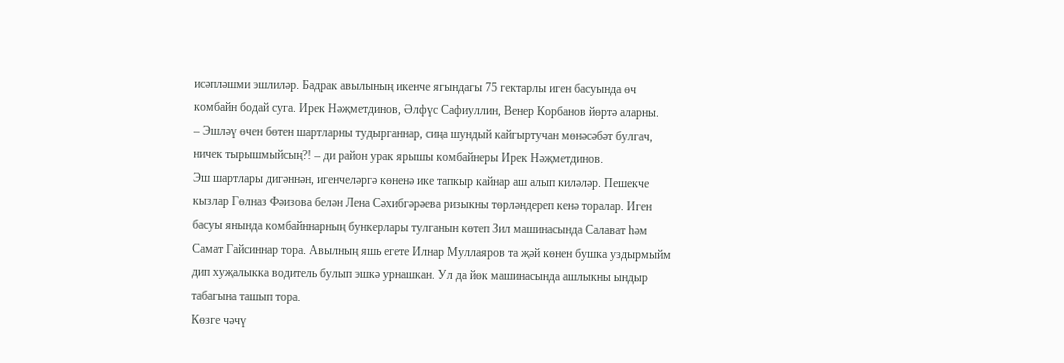исәпләшми эшлиләр. Бадрак авылының икенче ягындагы 75 гектарлы иген басуында өч комбайн бодай суга. Ирек Нәҗметдинов, Әлфүс Сафиуллин, Венер Корбанов йөртә аларны.
– Эшләү өчен бөтен шартларны тудырганнар, сиңа шундый кайгыртучан мөнәсәбәт булгач, ничек тырышмыйсың?! – ди район урак ярышы комбайнеры Ирек Нәҗметдинов.
Эш шартлары дигәннән, игенчеләргә көненә ике тапкыр кайнар аш алып киләләр. Пешекче кызлар Гөлназ Фәизова белән Лена Сәхибгәрәева ризыкны төрләндереп кенә торалар. Иген басуы янында комбайннарның бункерлары тулганын көтеп Зил машинасында Салават һәм Самат Гайсиннар тора. Авылның яшь егете Илнар Муллаяров та җәй көнен бушка уздырмыйм дип хуҗалыкка водитель булып эшкә урнашкан. Ул да йөк машинасында ашлыкны ындыр табагына ташып тора.
Көзге чәчү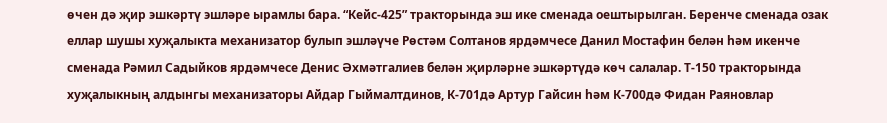өчен дә җир эшкәртү эшләре ырамлы бара. “Кейс-425” тракторында эш ике сменада оештырылган. Беренче сменада озак еллар шушы хуҗалыкта механизатор булып эшләүче Рөстәм Солтанов ярдәмчесе Данил Мостафин белән һәм икенче сменада Рәмил Садыйков ярдәмчесе Денис Әхмәтгалиев белән җирләрне эшкәртүдә көч салалар. Т-150 тракторында хуҗалыкның алдынгы механизаторы Айдар Гыймалтдинов, К-701дә Артур Гайсин һәм К-700дә Фидан Раяновлар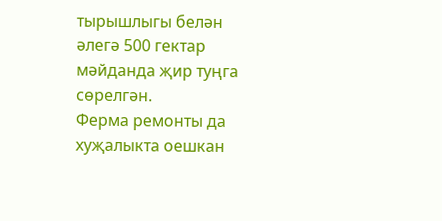тырышлыгы белән әлегә 500 гектар мәйданда җир туңга сөрелгән.
Ферма ремонты да хуҗалыкта оешкан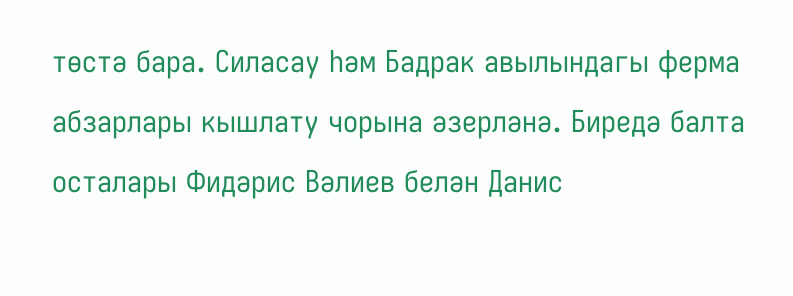төстә бара. Силасау һәм Бадрак авылындагы ферма абзарлары кышлату чорына әзерләнә. Биредә балта осталары Фидәрис Вәлиев белән Данис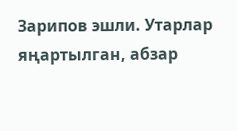Зарипов эшли. Утарлар яңартылган, абзар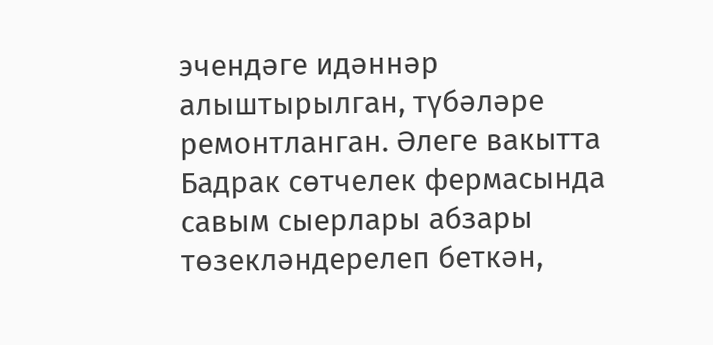эчендәге идәннәр алыштырылган, түбәләре ремонтланган. Әлеге вакытта Бадрак сөтчелек фермасында савым сыерлары абзары төзекләндерелеп беткән,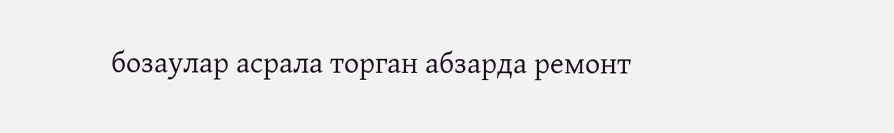бозаулар асрала торган абзарда ремонт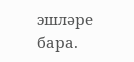эшләре бара.